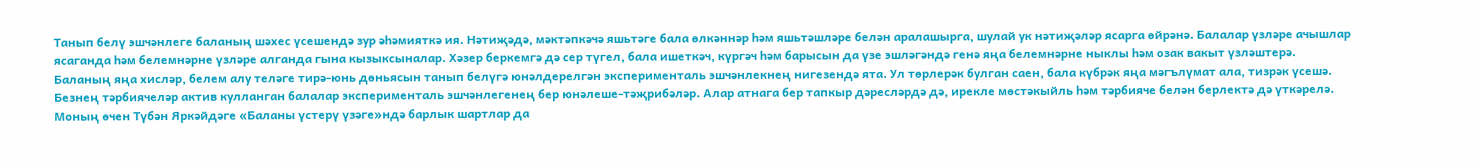Танып белү эшчәнлеге баланың шәхес үсешендә зур әһәмияткә ия. Нәтиҗәдә, мәктәпкәчә яшьтәге бала өлкәннәр һәм яшьтәшләре белән аралашырга, шулай ук нәтиҗәләр ясарга өйрәнә. Балалар үзләре ачышлар ясаганда һәм белемнәрне үзләре алганда гына кызыксыналар. Хәзер беркемгә дә сер түгел, бала ишеткәч, күргәч һәм барысын да үзе эшләгәндә генә яңа белемнәрне ныклы һәм озак вакыт үзләштерә.
Баланың яңа хисләр, белем алу теләге тирә-юнь дөньясын танып белүгә юнәлдерелгән эксперименталь эшчәнлекнең нигезендә ята. Ул төрлерәк булган саен, бала күбрәк яңа мәгълүмат ала, тизрәк үсешә. Безнең тәрбиячеләр актив кулланган балалар эксперименталь эшчәнлегенең бер юнәлеше-тәҗрибәләр. Алар атнага бер тапкыр дәресләрдә дә, ирекле мөстәкыйль һәм тәрбияче белән берлектә дә үткәрелә.
Моның өчен Түбән Яркәйдәге «Баланы үстерү үзәге»ндә барлык шартлар да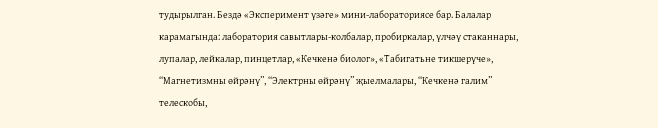тудырылган. Бездә «Эксперимент үзәге» мини-лабораториясе бар. Балалар карамагында: лаборатория савытлары-колбалар, пробиркалар, үлчәү стаканнары, лупалар, лейкалар, пинцетлар, «Кечкенә биолог», «Табигатьне тикшерүче», “Магнетизмны өйрәнү”, “Электрны өйрәнү” җыелмалары, “Кечкенә галим” телескобы,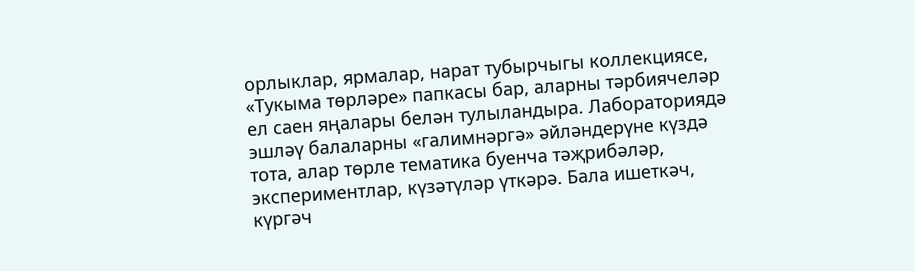орлыклар, ярмалар, нарат тубырчыгы коллекциясе, «Тукыма төрләре» папкасы бар, аларны тәрбиячеләр ел саен яңалары белән тулыландыра. Лабораториядә эшләү балаларны «галимнәргә» әйләндерүне күздә тота, алар төрле тематика буенча тәҗрибәләр, экспериментлар, күзәтүләр үткәрә. Бала ишеткәч, күргәч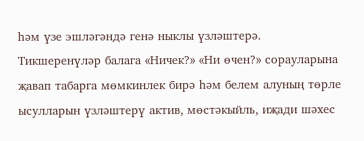һәм үзе эшләгәндә генә ныклы үзләштерә. Тикшеренүләр балага «Ничек?» «Ни өчен?» сорауларына җавап табарга мөмкинлек бирә һәм белем алуның төрле ысулларын үзләштерү актив, мөстәкыйль, иҗади шәхес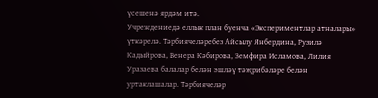үсешенә ярдәм итә.
Учреждениедә еллык план буенча «Экспериментлар атналары» үткәрелә. Тәрбиячеләребез Айсылу Янбердина, Рузилә Кадыйрова, Венера Кәбирова, Земфира Исламова, Лилия Уразаева балалар белән эшләү тәҗрибәләре белән уртаклашалар. Тәрбиячеләр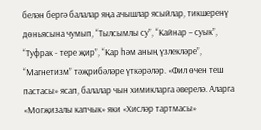белән бергә балалар яңа ачышлар ясыйлар, тикшеренү дөньясына чумып, “Тылсымлы су”, “Кайнар – суык”, “Туфрак - тере җир”, “Кар һәм аның үзлекләре”, “Магнетизм” тәҗрибәләре үткәрәләр. «Фил өчен теш пастасы» ясап, балалар чын химикларга әверелә. Аларга «Могҗизалы капчык» яки «Хисләр тартмасы»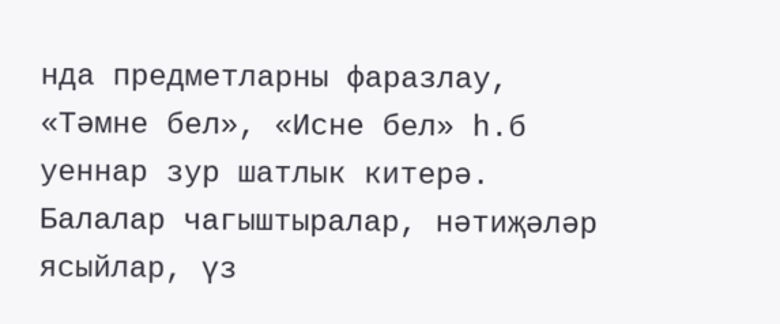нда предметларны фаразлау, «Тәмне бел», «Исне бел» һ.б уеннар зур шатлык китерә. Балалар чагыштыралар, нәтиҗәләр ясыйлар, үз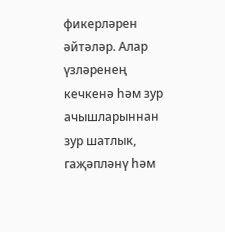фикерләрен әйтәләр. Алар үзләренең кечкенә һәм зур ачышларыннан зур шатлык, гаҗәпләнү һәм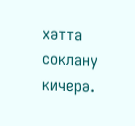хәтта соклану кичерә.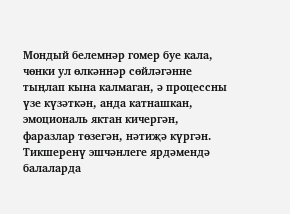Мондый белемнәр гомер буе кала, чөнки ул өлкәннәр сөйләгәнне тыңлап кына калмаган, ә процессны үзе күзәткән, анда катнашкан, эмоциональ яктан кичергән, фаразлар төзегән, нәтиҗә күргән.
Тикшеренү эшчәнлеге ярдәмендә балаларда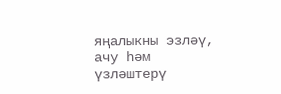яңалыкны эзләү, ачу һәм үзләштерү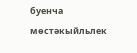буенча мөстәкыйльлек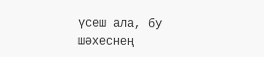үсеш ала, бу шәхеснең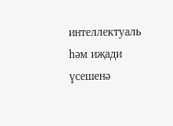интеллектуаль һәм иҗади үсешенә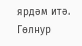ярдәм итә.
Гөлнур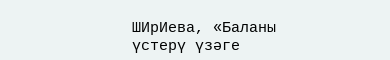ШИрИева, «Баланы үстерү үзәге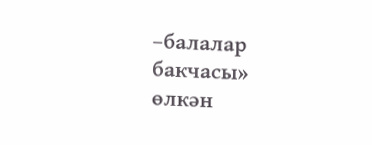–балалар бакчасы» өлкән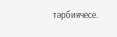тәрбиячесе.